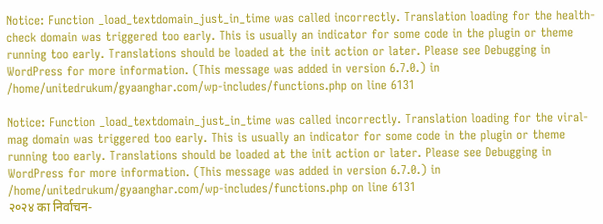Notice: Function _load_textdomain_just_in_time was called incorrectly. Translation loading for the health-check domain was triggered too early. This is usually an indicator for some code in the plugin or theme running too early. Translations should be loaded at the init action or later. Please see Debugging in WordPress for more information. (This message was added in version 6.7.0.) in /home/unitedrukum/gyaanghar.com/wp-includes/functions.php on line 6131

Notice: Function _load_textdomain_just_in_time was called incorrectly. Translation loading for the viral-mag domain was triggered too early. This is usually an indicator for some code in the plugin or theme running too early. Translations should be loaded at the init action or later. Please see Debugging in WordPress for more information. (This message was added in version 6.7.0.) in /home/unitedrukum/gyaanghar.com/wp-includes/functions.php on line 6131
२०२४ का निर्वाचन-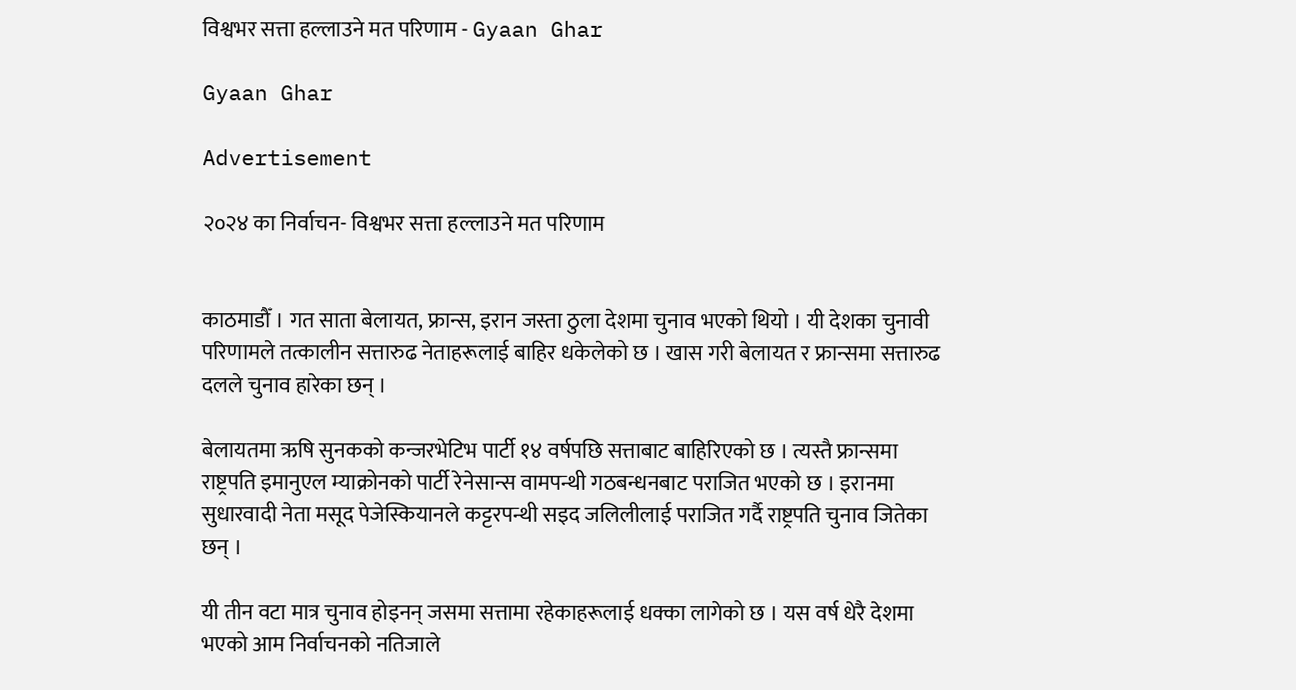विश्वभर सत्ता हल्लाउने मत परिणाम - Gyaan Ghar

Gyaan Ghar

Advertisement

२०२४ का निर्वाचन- विश्वभर सत्ता हल्लाउने मत परिणाम


काठमाडौँ । गत साता बेलायत, फ्रान्स, इरान जस्ता ठुला देशमा चुनाव भएको थियो । यी देशका चुनावी परिणामले तत्कालीन सत्तारुढ नेताहरूलाई बाहिर धकेलेको छ । खास गरी बेलायत र फ्रान्समा सत्तारुढ दलले चुनाव हारेका छन् ।

बेलायतमा ऋषि सुनकको कन्जरभेटिभ पार्टी १४ वर्षपछि सत्ताबाट बाहिरिएको छ । त्यस्तै फ्रान्समा राष्ट्रपति इमानुएल म्याक्रोनको पार्टी रेनेसान्स वामपन्थी गठबन्धनबाट पराजित भएको छ । इरानमा सुधारवादी नेता मसूद पेजेस्कियानले कट्टरपन्थी सइद जलिलीलाई पराजित गर्दै राष्ट्रपति चुनाव जितेका छन् ।

यी तीन वटा मात्र चुनाव होइनन् जसमा सत्तामा रहेकाहरूलाई धक्का लागेको छ । यस वर्ष धेरै देशमा भएको आम निर्वाचनको नतिजाले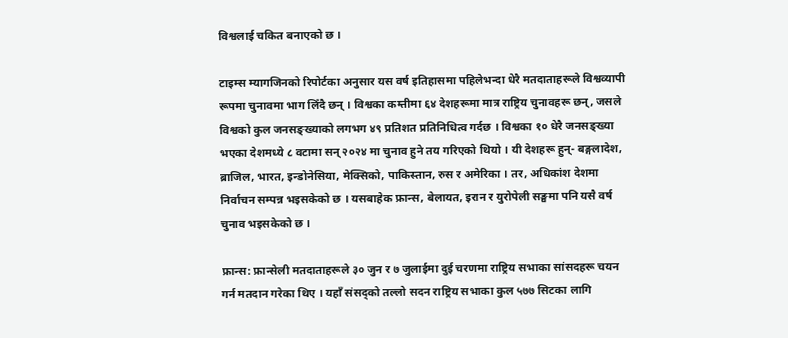विश्वलाई चकित बनाएको छ ।

टाइम्स म्यागजिनको रिपोर्टका अनुसार यस वर्ष इतिहासमा पहिलेभन्दा धेरै मतदाताहरूले विश्वव्यापी रूपमा चुनावमा भाग लिँदै छन् । विश्वका कम्तीमा ६४ देशहरूमा मात्र राष्ट्रिय चुनावहरू छन्, जसले विश्वको कुल जनसङ्ख्याको लगभग ४९ प्रतिशत प्रतिनिधित्व गर्दछ । विश्वका १० धेरै जनसङ्ख्या भएका देशमध्ये ८ वटामा सन् २०२४ मा चुनाव हुने तय गरिएको थियो । यी देशहरू हुन्- बङ्गलादेश, ब्राजिल, भारत, इन्डोनेसिया, मेक्सिको, पाकिस्तान, रुस र अमेरिका । तर, अधिकांश देशमा निर्वाचन सम्पन्न भइसकेको छ । यसबाहेक फ्रान्स, बेलायत, इरान र युरोपेली सङ्घमा पनि यसै वर्ष चुनाव भइसकेको छ ।

फ्रान्स: फ्रान्सेली मतदाताहरूले ३० जुन र ७ जुलाईमा दुई चरणमा राष्ट्रिय सभाका सांसदहरू चयन गर्न मतदान गरेका थिए । यहाँ संसद्को तल्लो सदन राष्ट्रिय सभाका कुल ५७७ सिटका लागि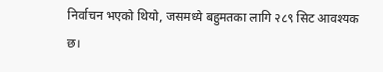निर्वाचन भएको थियो, जसमध्ये बहुमतका लागि २८९ सिट आवश्यक छ।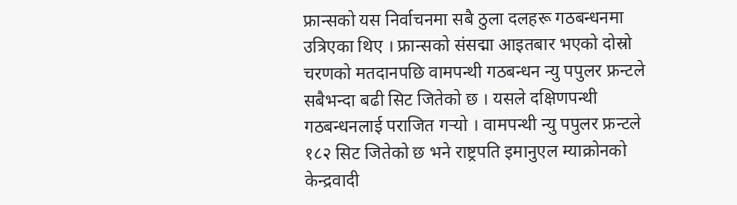फ्रान्सको यस निर्वाचनमा सबै ठुला दलहरू गठबन्धनमा उत्रिएका थिए । फ्रान्सको संसद्मा आइतबार भएको दोस्रो चरणको मतदानपछि वामपन्थी गठबन्धन न्यु पपुलर फ्रन्टले सबैभन्दा बढी सिट जितेको छ । यसले दक्षिणपन्थी गठबन्धनलाई पराजित गर्‍यो । वामपन्थी न्यु पपुलर फ्रन्टले १८२ सिट जितेको छ भने राष्ट्रपति इमानुएल म्याक्रोनको केन्द्रवादी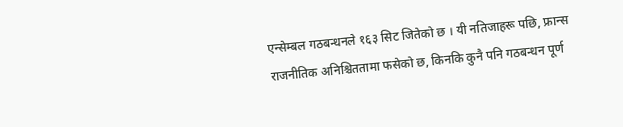एन्सेम्बल गठबन्धनले १६३ सिट जितेको छ । यी नतिजाहरू पछि, फ्रान्स राजनीतिक अनिश्चिततामा फसेको छ, किनकि कुनै पनि गठबन्धन पूर्ण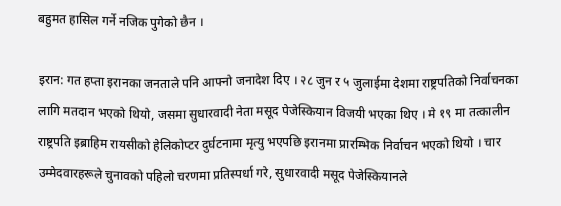बहुमत हासिल गर्ने नजिक पुगेको छैन ।

इरान: गत हप्ता इरानका जनताले पनि आफ्नो जनादेश दिए । २८ जुन र ५ जुलाईमा देशमा राष्ट्रपतिको निर्वाचनका लागि मतदान भएको थियो, जसमा सुधारवादी नेता मसूद पेजेस्कियान विजयी भएका थिए । मे १९ मा तत्कालीन राष्ट्रपति इब्राहिम रायसीको हेलिकोप्टर दुर्घटनामा मृत्यु भएपछि इरानमा प्रारम्भिक निर्वाचन भएको थियो । चार उम्मेदवारहरूले चुनावको पहिलो चरणमा प्रतिस्पर्धा गरे, सुधारवादी मसूद पेजेस्कियानले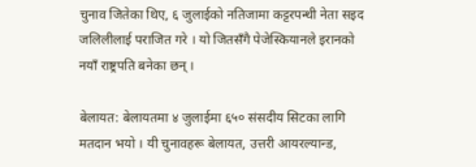चुनाव जितेका थिए, ६ जुलाईको नतिजामा कट्टरपन्थी नेता सइद जलिलीलाई पराजित गरे । यो जितसँगै पेजेस्कियानले इरानको नयाँ राष्ट्रपति बनेका छन् ।

बेलायत: बेलायतमा ४ जुलाईमा ६५० संसदीय सिटका लागि मतदान भयो । यी चुनावहरू बेलायत, उत्तरी आयरल्यान्ड,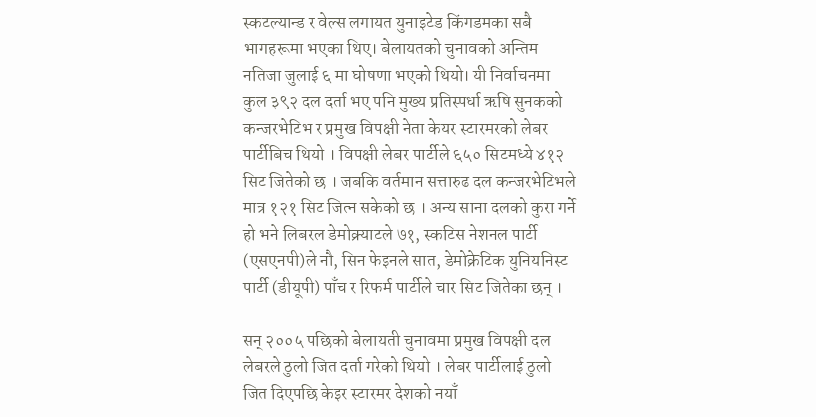स्कटल्यान्ड र वेल्स लगायत युनाइटेड किंगडमका सबै भागहरूमा भएका थिए। बेलायतको चुनावको अन्तिम नतिजा जुलाई ६ मा घोषणा भएको थियो। यी निर्वाचनमा कुल ३९२ दल दर्ता भए पनि मुख्य प्रतिस्पर्धा ऋषि सुनकको कन्जरभेटिभ र प्रमुख विपक्षी नेता केयर स्टारमरको लेबर पार्टीबिच थियो । विपक्षी लेबर पार्टीले ६५० सिटमध्ये ४१२ सिट जितेको छ । जबकि वर्तमान सत्तारुढ दल कन्जरभेटिभले मात्र १२१ सिट जित्न सकेको छ । अन्य साना दलको कुरा गर्ने हो भने लिबरल डेमोक्र्याटले ७१, स्कटिस नेशनल पार्टी (एसएनपी)ले नौ, सिन फेइनले सात, डेमोक्रेटिक युनियनिस्ट पार्टी (डीयूपी) पाँच र रिफर्म पार्टीले चार सिट जितेका छन् ।

सन् २००५ पछिको बेलायती चुनावमा प्रमुख विपक्षी दल लेबरले ठुलो जित दर्ता गरेको थियो । लेबर पार्टीलाई ठुलो जित दिएपछि केइर स्टारमर देशको नयाँ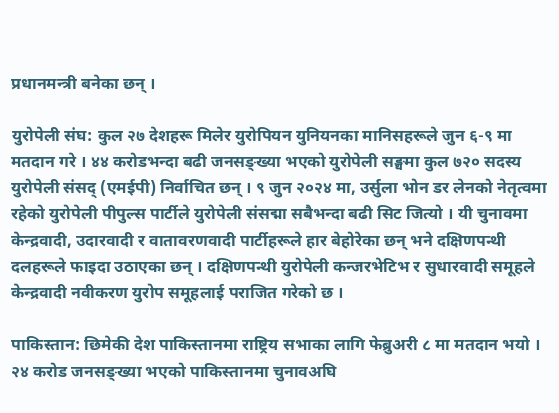प्रधानमन्त्री बनेका छन् ।

युरोपेली संघ: कुल २७ देशहरू मिलेर युरोपियन युनियनका मानिसहरूले जुन ६-९ मा मतदान गरे । ४४ करोडभन्दा बढी जनसङ्ख्या भएको युरोपेली सङ्घमा कुल ७२० सदस्य युरोपेली संसद् (एमईपी) निर्वाचित छन् । ९ जुन २०२४ मा, उर्सुला भोन डर लेनको नेतृत्वमा रहेको युरोपेली पीपुल्स पार्टीले युरोपेली संसद्मा सबैभन्दा बढी सिट जित्यो । यी चुनावमा केन्द्रवादी, उदारवादी र वातावरणवादी पार्टीहरूले हार बेहोरेका छन् भने दक्षिणपन्थी दलहरूले फाइदा उठाएका छन् । दक्षिणपन्थी युरोपेली कन्जरभेटिभ र सुधारवादी समूहले केन्द्रवादी नवीकरण युरोप समूहलाई पराजित गरेको छ ।

पाकिस्तान: छिमेकी देश पाकिस्तानमा राष्ट्रिय सभाका लागि फेब्रुअरी ८ मा मतदान भयो । २४ करोड जनसङ्ख्या भएको पाकिस्तानमा चुनावअघि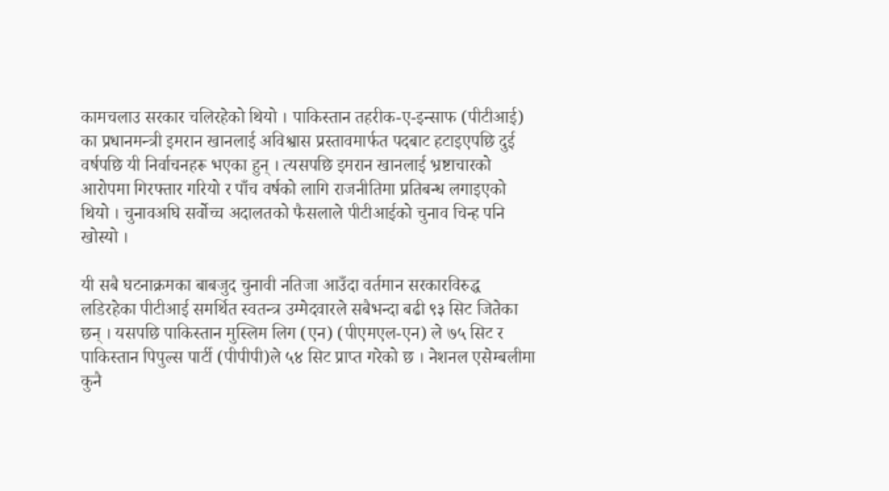कामचलाउ सरकार चलिरहेको थियो । पाकिस्तान तहरीक-ए-इन्साफ (पीटीआई) का प्रधानमन्त्री इमरान खानलाई अविश्वास प्रस्तावमार्फत पदबाट हटाइएपछि दुई वर्षपछि यी निर्वाचनहरू भएका हुन् । त्यसपछि इमरान खानलाई भ्रष्टाचारको आरोपमा गिरफ्तार गरियो र पाँच वर्षको लागि राजनीतिमा प्रतिबन्ध लगाइएको थियो । चुनावअघि सर्वोच्च अदालतको फैसलाले पीटीआईको चुनाव चिन्ह पनि खोस्यो ।

यी सबै घटनाक्रमका बाबजुद चुनावी नतिजा आउँदा वर्तमान सरकारविरुद्ध लडिरहेका पीटीआई समर्थित स्वतन्त्र उम्मेदवारले सबैभन्दा बढी ९३ सिट जितेका छन् । यसपछि पाकिस्तान मुस्लिम लिग (एन) (पीएमएल-एन) ले ७५ सिट र पाकिस्तान पिपुल्स पार्टी (पीपीपी)ले ५४ सिट प्राप्त गरेको छ । नेशनल एसेम्बलीमा कुनै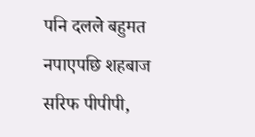पनि दलले बहुमत नपाएपछि शहबाज सरिफ पीपीपी,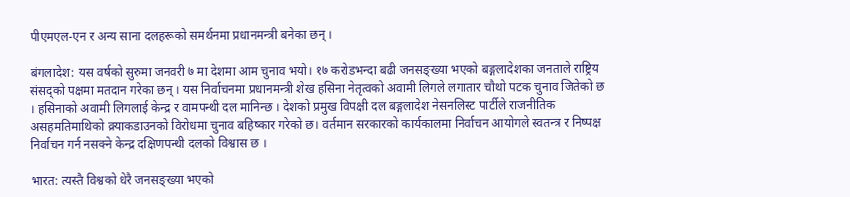पीएमएल-एन र अन्य साना दलहरूको समर्थनमा प्रधानमन्त्री बनेका छन् ।

बंगलादेश: यस वर्षको सुरुमा जनवरी ७ मा देशमा आम चुनाव भयो। १७ करोडभन्दा बढी जनसङ्ख्या भएको बङ्गलादेशका जनताले राष्ट्रिय संसद्को पक्षमा मतदान गरेका छन् । यस निर्वाचनमा प्रधानमन्त्री शेख हसिना नेतृत्वको अवामी लिगले लगातार चौथो पटक चुनाव जितेको छ । हसिनाको अवामी लिगलाई केन्द्र र वामपन्थी दल मानिन्छ । देशको प्रमुख विपक्षी दल बङ्गलादेश नेसनलिस्ट पार्टीले राजनीतिक असहमतिमाथिको क्र्याकडाउनको विरोधमा चुनाव बहिष्कार गरेको छ। वर्तमान सरकारको कार्यकालमा निर्वाचन आयोगले स्वतन्त्र र निष्पक्ष निर्वाचन गर्न नसक्ने केन्द्र दक्षिणपन्थी दलको विश्वास छ ।

भारत: त्यस्तै विश्वको धेरै जनसङ्ख्या भएको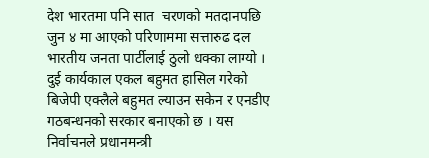देश भारतमा पनि सात  चरणको मतदानपछि जुन ४ मा आएको परिणाममा सत्तारुढ दल भारतीय जनता पार्टीलाई ठुलो धक्का लाग्यो । दुई कार्यकाल एकल बहुमत हासिल गरेको बिजेपी एक्लैले बहुमत ल्याउन सकेन र एनडीए गठबन्धनको सरकार बनाएको छ । यस निर्वाचनले प्रधानमन्त्री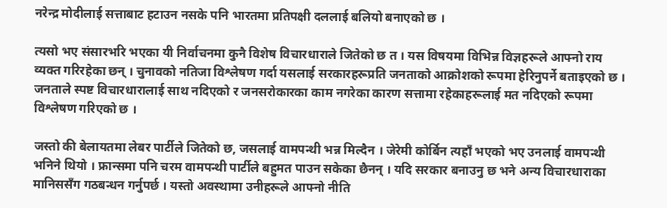नरेन्द्र मोदीलाई सत्ताबाट हटाउन नसके पनि भारतमा प्रतिपक्षी दललाई बलियो बनाएको छ ।

त्यसो भए संसारभरि भएका यी निर्वाचनमा कुनै विशेष विचारधाराले जितेको छ त । यस विषयमा विभिन्न विज्ञहरूले आफ्नो राय व्यक्त गरिरहेका छन् । चुनावको नतिजा विश्लेषण गर्दा यसलाई सरकारहरूप्रति जनताको आक्रोशको रूपमा हेरिनुपर्ने बताइएको छ । जनताले स्पष्ट विचारधारालाई साथ नदिएको र जनसरोकारका काम नगरेका कारण सत्तामा रहेकाहरूलाई मत नदिएको रूपमा विश्लेषण गरिएको छ ।

जस्तो की बेलायतमा लेबर पार्टीले जितेको छ, जसलाई वामपन्थी भन्न मिल्दैन । जेरेमी कोर्बिन त्यहाँ भएको भए उनलाई वामपन्थी भनिने थियो । फ्रान्समा पनि चरम वामपन्थी पार्टीले बहुमत पाउन सकेका छैनन् । यदि सरकार बनाउनु छ भने अन्य विचारधाराका मानिससँग गठबन्धन गर्नुपर्छ । यस्तो अवस्थामा उनीहरूले आफ्नो नीति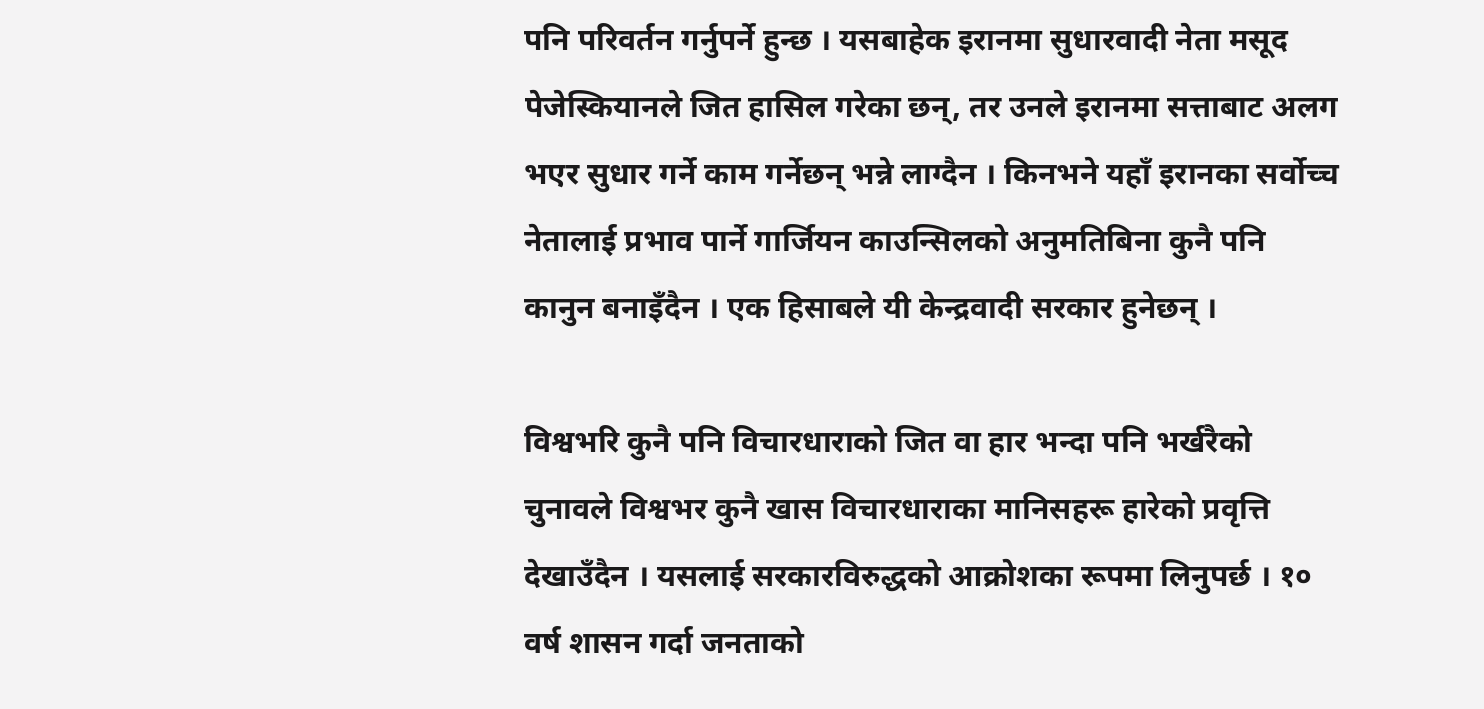पनि परिवर्तन गर्नुपर्ने हुन्छ । यसबाहेक इरानमा सुधारवादी नेता मसूद पेजेस्कियानले जित हासिल गरेका छन्, तर उनले इरानमा सत्ताबाट अलग भएर सुधार गर्ने काम गर्नेछन् भन्ने लाग्दैन । किनभने यहाँ इरानका सर्वोच्च नेतालाई प्रभाव पार्ने गार्जियन काउन्सिलको अनुमतिबिना कुनै पनि कानुन बनाइँदैन । एक हिसाबले यी केन्द्रवादी सरकार हुनेछन् ।

विश्वभरि कुनै पनि विचारधाराको जित वा हार भन्दा पनि भर्खरैको चुनावले विश्वभर कुनै खास विचारधाराका मानिसहरू हारेको प्रवृत्ति देखाउँदैन । यसलाई सरकारविरुद्धको आक्रोशका रूपमा लिनुपर्छ । १० वर्ष शासन गर्दा जनताको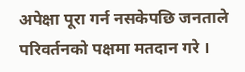अपेक्षा पूरा गर्न नसकेपछि जनताले परिवर्तनको पक्षमा मतदान गरे ।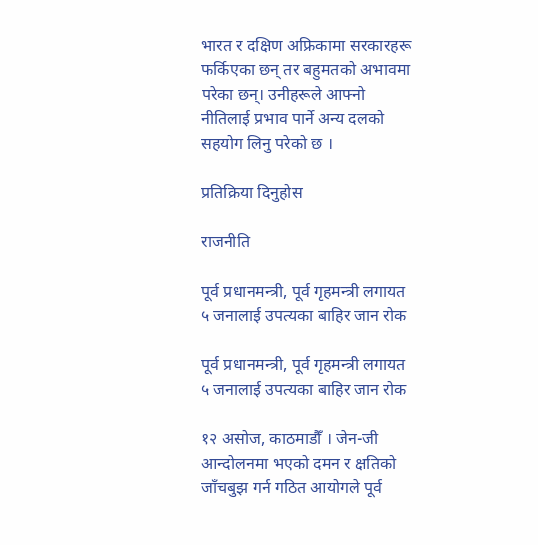भारत र दक्षिण अफ्रिकामा सरकारहरू फर्किएका छन् तर बहुमतको अभावमा परेका छन्। उनीहरूले आफ्नो नीतिलाई प्रभाव पार्ने अन्य दलको सहयोग लिनु परेको छ ।

प्रतिक्रिया दिनुहोस

राजनीति

पूर्व प्रधानमन्त्री, पूर्व गृहमन्त्री लगायत ५ जनालाई उपत्यका बाहिर जान रोक

पूर्व प्रधानमन्त्री, पूर्व गृहमन्त्री लगायत ५ जनालाई उपत्यका बाहिर जान रोक

१२ असोज, काठमाडौँ । जेन-जी आन्दोलनमा भएको दमन र क्षतिको जाँचबुझ गर्न गठित आयोगले पूर्व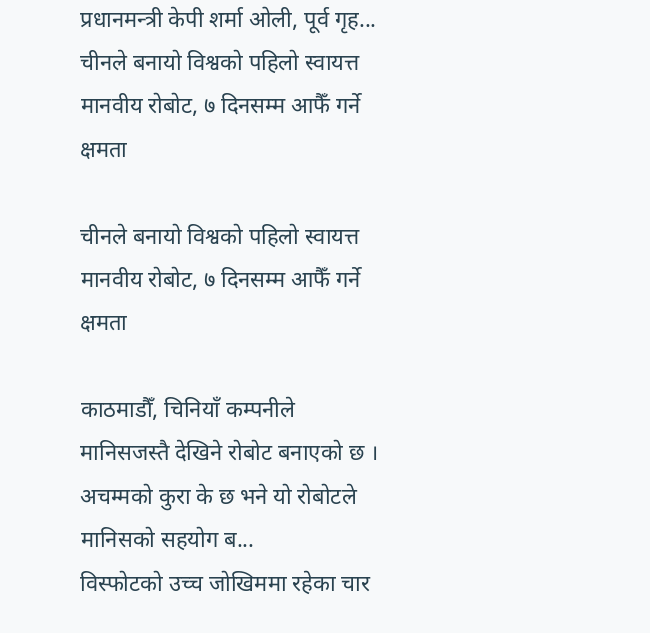प्रधानमन्त्री केपी शर्मा ओली, पूर्व गृह...
चीनले बनायो विश्वको पहिलो स्वायत्त मानवीय रोबोट, ७ दिनसम्म आफैँ गर्ने क्षमता

चीनले बनायो विश्वको पहिलो स्वायत्त मानवीय रोबोट, ७ दिनसम्म आफैँ गर्ने क्षमता

काठमाडौँ, चिनियाँ कम्पनीले मानिसजस्तै देखिने रोबोट बनाएको छ । अचम्मको कुरा के छ भने यो रोबोटले मानिसको सहयोग ब...
विस्फोटको उच्च जोखिममा रहेका चार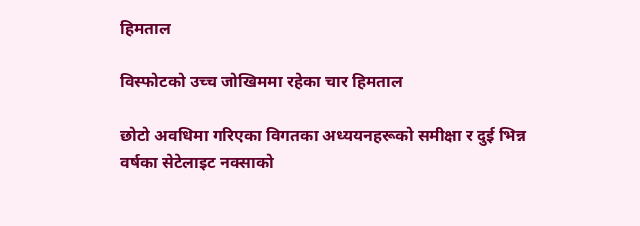हिमताल

विस्फोटको उच्च जोखिममा रहेका चार हिमताल

छोटो अवधिमा गरिएका विगतका अध्ययनहरूको समीक्षा र दुई भिन्न वर्षका सेटेलाइट नक्साको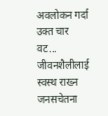अवलोकन गर्दा उक्त चार वट...
जीवनशैलीलाई स्वस्थ राख्न जनसचेतना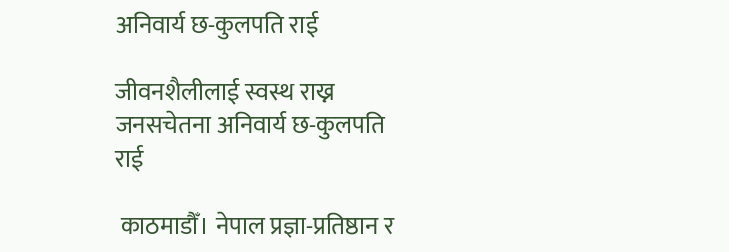अनिवार्य छ-कुलपति राई

जीवनशैलीलाई स्वस्थ राख्न जनसचेतना अनिवार्य छ-कुलपति राई

 काठमाडौँ। नेपाल प्रज्ञा-प्रतिष्ठान र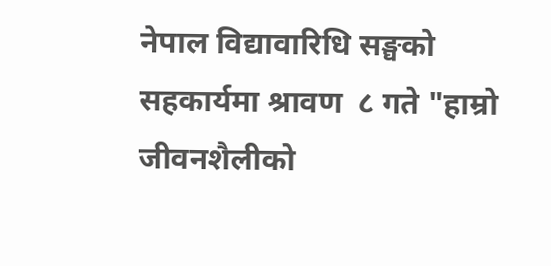नेपाल विद्यावारिधि सङ्घको सहकार्यमा श्रावण  ८ गते "हाम्रो जीवनशैलीको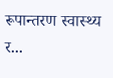रूपान्तरण स्वास्थ्य र...